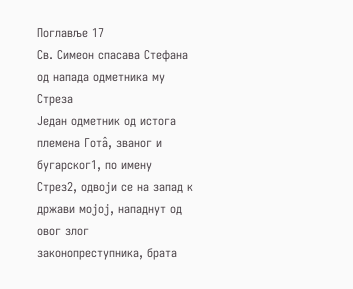Поглавље 17
Св. Симеон спасава Стефана од напада одметника му Стреза
Један одметник од истога племена Гота̂, званог и бугарског1, по имену Стрез2, одвоји се на запад к држави мојој, нападнут од овог злог законопреступника, брата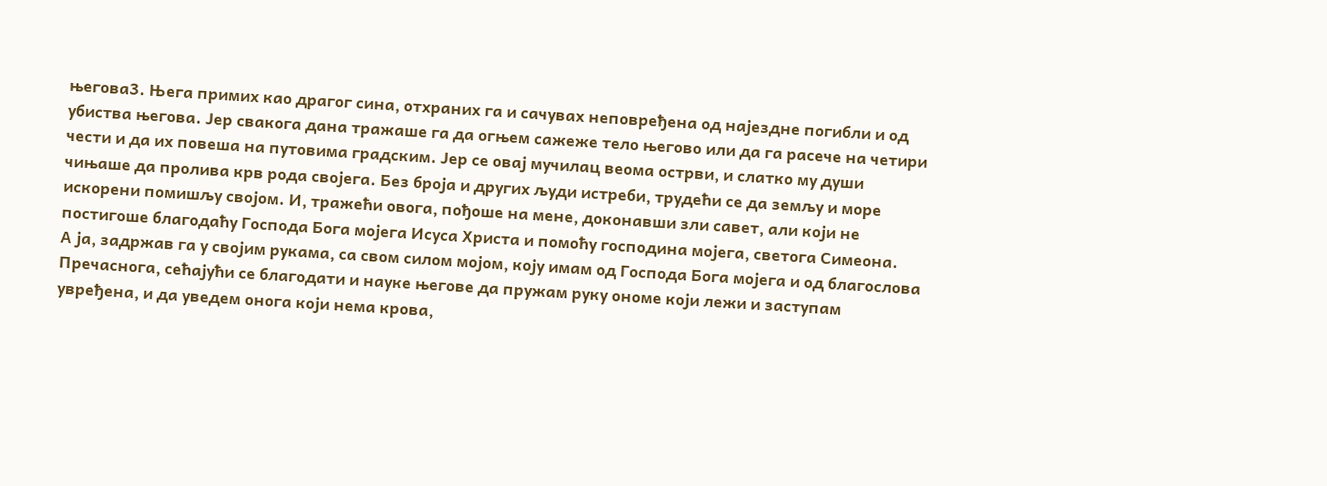његова3. Њега примих као драгог сина, отхраних га и сачувах неповређена од најездне погибли и од убиства његова. Јер свакога дана тражаше га да огњем сажеже тело његово или да га расече на четири чести и да их повеша на путовима градским. Јер се овај мучилац веома острви, и слатко му души чињаше да пролива крв рода својега. Без броја и других људи истреби, трудећи се да земљу и море искорени помишљу својом. И, тражећи овога, пођоше на мене, доконавши зли савет, али који не постигоше благодаћу Господа Бога мојега Исуса Христа и помоћу господина мојега, светога Симеона.
А ја, задржав га у својим рукама, са свом силом мојом, коју имам од Господа Бога мојега и од благослова Пречаснога, сећајући се благодати и науке његове да пружам руку ономе који лежи и заступам увређена, и да уведем онога који нема крова,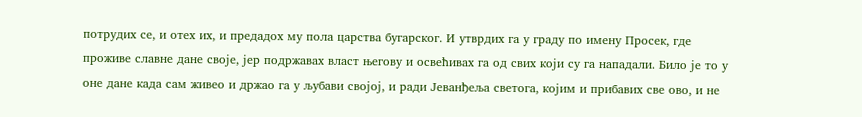потрудих се, и отех их, и предадох му пола царства бугарског. И утврдих га у граду по имену Просек, где проживе славне дане своје, јер подржавах власт његову и освећивах га од свих који су га нападали. Било је то у оне дане када сам живео и држао га у љубави својој, и ради Јеванђеља светога, којим и прибавих све ово, и не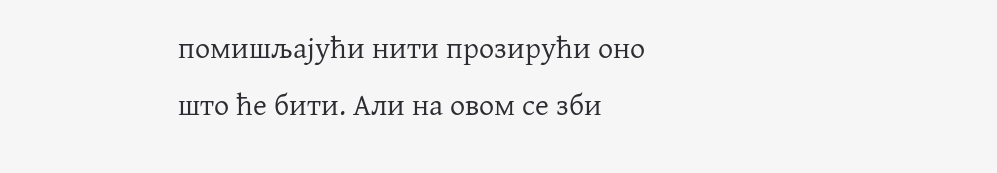помишљајући нити прозирући оно што ће бити. Али на овом се зби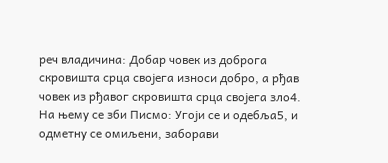реч владичина: Добар човек из доброга скровишта срца својега износи добро, а рђав човек из рђавог скровишта срца својега зло4. На њему се зби Писмо: Угоји се и одебља5, и одметну се омиљени, заборави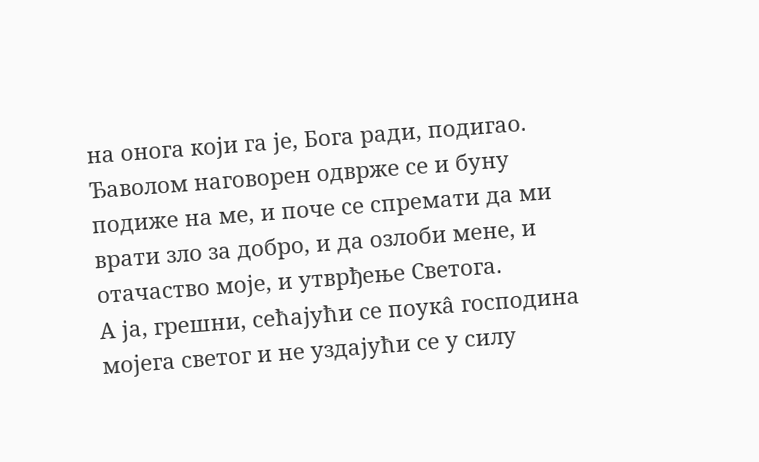на онога који га је, Бога ради, подигао. Ђаволом наговорен одврже се и буну подиже на ме, и поче се спремати да ми врати зло за добро, и да озлоби мене, и отачаство моје, и утврђење Светога.
А ја, грешни, сећајући се поука̂ господина мојега светог и не уздајући се у силу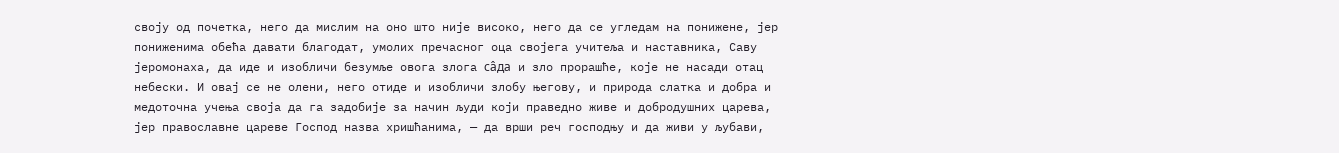своју од почетка, него да мислим на оно што није високо, него да се угледам на понижене, јер пониженима обећа давати благодат, умолих пречасног оца својега учитеља и наставника, Саву јеромонаха, да иде и изобличи безумље овога злога са̂да и зло прорашће, које не насади отац небески. И овај се не олени, него отиде и изобличи злобу његову, и природа слатка и добра и медоточна учења своја да га задобије за начин људи који праведно живе и добродушних царева, јер православне цареве Господ назва хришћанима, — да врши реч господњу и да живи у љубави,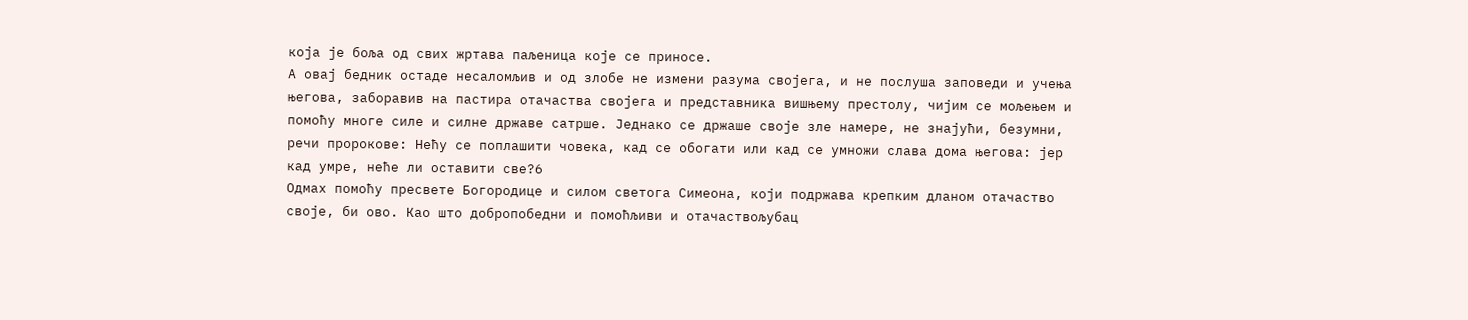која је боља од свих жртава паљеница које се приносе.
А овај бедник остаде несаломљив и од злобе не измени разума својега, и не послуша заповеди и учења његова, заборавив на пастира отачаства својега и представника вишњему престолу, чијим се мољењем и помоћу многе силе и силне државе сатрше. Једнако се држаше своје зле намере, не знајући, безумни, речи пророкове: Нећу се поплашити човека, кад се обогати или кад се умножи слава дома његова: јер кад умре, неће ли оставити све?6
Одмах помоћу пресвете Богородице и силом светога Симеона, који подржава крепким дланом отачаство своје, би ово. Као што добропобедни и помоћљиви и отачаствољубац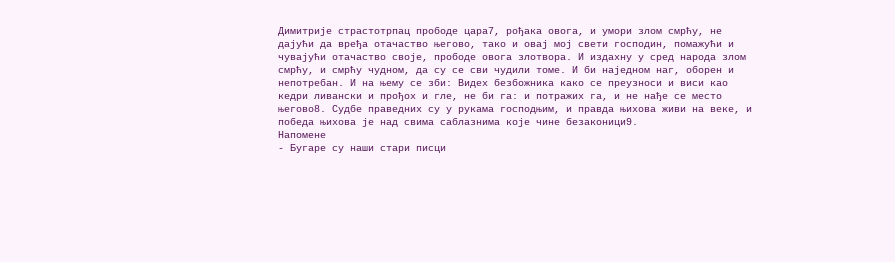Димитрије страстотрпац прободе цара7, рођака овога, и умори злом смрћу, не дајући да вређа отачаство његово, тако и овај мој свети господин, помажући и чувајући отачаство своје, прободе овога злотвора. И издахну у сред народа злом смрћу, и смрћу чудном, да су се сви чудили томе. И би наједном наг, оборен и непотребан. И на њему се зби: Видех безбожника како се преузноси и виси као кедри ливански и прођох и гле, не би га: и потражих га, и не нађе се место његово8. Судбе праведних су у рукама господњим, и правда њихова живи на веке, и победа њихова је над свима саблазнима које чине безаконици9.
Напомене
- Бугаре су наши стари писци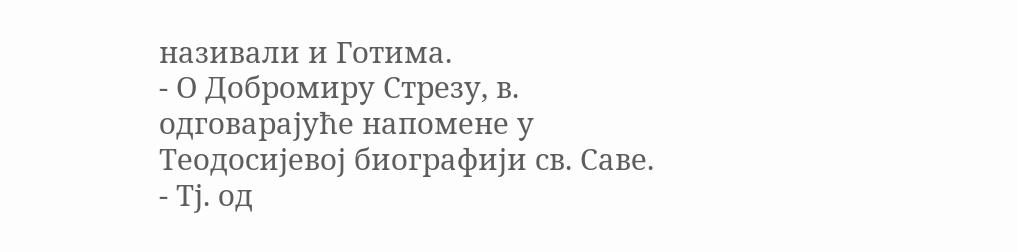називали и Готима.
- О Добромиру Стрезу, в. одговарајуће напомене у Теодосијевој биографији св. Саве.
- Тј. од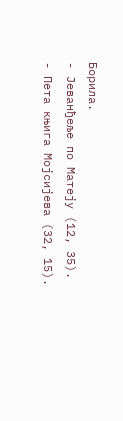Борила.
- Јеванђеље по Матеју (12, 35).
- Пета књига Мојсијева (32, 15).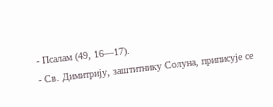- Псалам (49, 16—17).
- Св. Димитрију, заштитнику Солуна, приписује се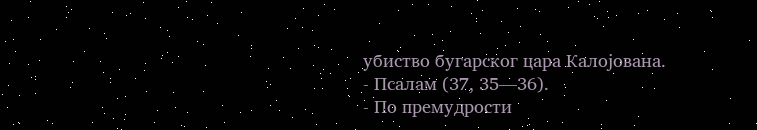убиство бугарског цара Калојована.
- Псалам (37, 35—36).
- По премудрости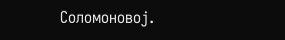Соломоновој.